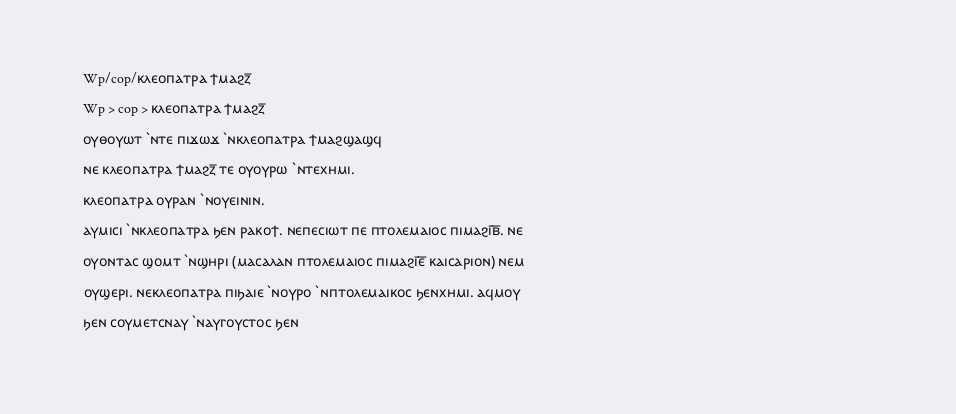Wp/cop/ⲕⲗⲉⲟⲡⲁⲧⲣⲁ ϯⲙⲁϩⲍ︦
Wp > cop > ⲕⲗⲉⲟⲡⲁⲧⲣⲁ ϯⲙⲁϩⲍ︦
ⲟⲩⲑⲟⲩⲱⲧ `ⲛⲧⲉ ⲡⲓϫⲱϫ `ⲛⲕⲗⲉⲟⲡⲁⲧⲣⲁ ϯⲙⲁϩϣⲁϣϥ
ⲛⲉ ⲕⲗⲉⲟⲡⲁⲧⲣⲁ ϯⲙⲁϩⲍ︦ ⲧⲉ ⲟⲩⲟⲩⲣⲱ `ⲛⲧⲉⲭⲏⲙⲓ.
ⲕⲗⲉⲟⲡⲁⲧⲣⲁ ⲟⲩⲣⲁⲛ `ⲛⲟⲩⲉⲓⲛⲓⲛ.
ⲁⲩⲙⲓⲥⲓ `ⲛⲕⲗⲉⲟⲡⲁⲧⲣⲁ ϧⲉⲛ ⲣⲁⲕⲟϯ. ⲛⲉⲡⲉⲥⲓⲱⲧ ⲡⲉ ⲡⲧⲟⲗⲉⲙⲁⲓⲟⲥ ⲡⲓⲙⲁϩⲓ︦ⲃ︦. ⲛⲉ ⲟⲩⲟⲛⲧⲁⲥ ϣⲟⲙⲧ `ⲛϣⲏⲣⲓ (ⲙⲁⲥⲁⲗⲁⲛ ⲡⲧⲟⲗⲉⲙⲁⲓⲟⲥ ⲡⲓⲙⲁϩⲓ︦ⲉ︦ ⲕⲁⲓⲥⲁⲣⲓⲟⲛ) ⲛⲉⲙ ⲟⲩϣⲉⲣⲓ. ⲛⲉⲕⲗⲉⲟⲡⲁⲧⲣⲁ ⲡⲓϧⲁⲓⲉ `ⲛⲟⲩⲣⲟ `ⲛⲡⲧⲟⲗⲉⲙⲁⲓⲕⲟⲥ ϧⲉⲛⲭⲏⲙⲓ. ⲁϥⲙⲟⲩ ϧⲉⲛ ⲥⲟⲩⲙⲉⲧⲥⲛⲁⲩ `ⲛⲁⲩⲅⲟⲩⲥⲧⲟⲥ ϧⲉⲛ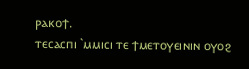ⲣⲁⲕⲟϯ.
ⲧⲉⲥⲁⲥⲡⲓ `ⲙⲙⲓⲥⲓ ⲧⲉ ϯⲙⲉⲧⲟⲩⲉⲓⲛⲓⲛ ⲟⲩⲟϩ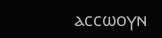ⲁⲥⲥⲱⲟⲩⲛ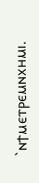`ⲛϯⲙⲉⲧⲣⲉⲙⲛⲭⲏⲙⲓ.